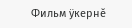Фильм ÿкернĕ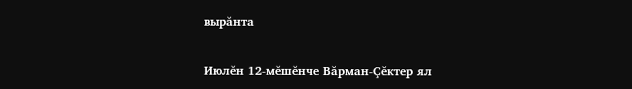вырăнта

Июлĕн 12-мĕшĕнче Вăрман-Çĕктер ял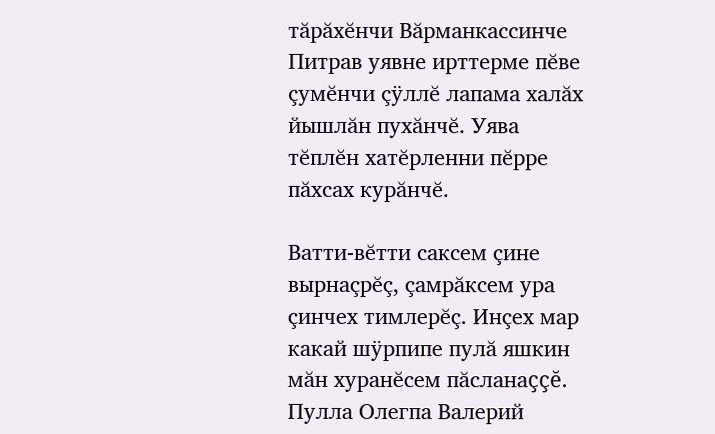тăрăхĕнчи Вăрманкассинче Питрав уявне ирттерме пĕве çумĕнчи çÿллĕ лапама халăх йышлăн пухăнчĕ. Уява тĕплĕн хатĕрленни пĕрре пăхсах курăнчĕ.

Ватти-вĕтти саксем çине вырнаçрĕç, çамрăксем ура çинчех тимлерĕç. Инçех мар какай шÿрпипе пулă яшкин мăн хуранĕсем пăсланаççĕ. Пулла Олегпа Валерий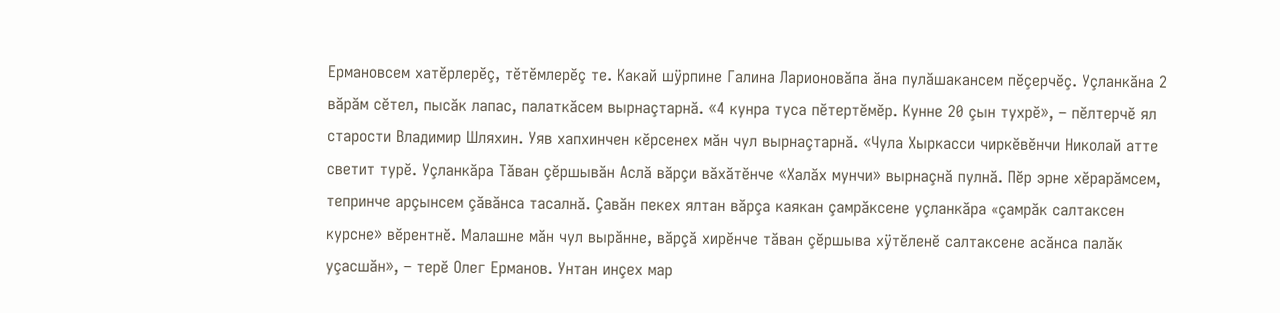Ермановсем хатĕрлерĕç, тĕтĕмлерĕç те. Какай шÿрпине Галина Ларионовăпа ăна пулăшакансем пĕçерчĕç. Уçланкăна 2 вăрăм сĕтел, пысăк лапас, палаткăсем вырнаçтарнă. «4 кунра туса пĕтертĕмĕр. Кунне 20 çын тухрĕ», – пĕлтерчĕ ял старости Владимир Шляхин. Уяв хапхинчен кĕрсенех мăн чул вырнаçтарнă. «Чула Хыркасси чиркĕвĕнчи Николай атте светит турĕ. Уçланкăра Тăван çĕршывăн Аслă вăрçи вăхăтĕнче «Халăх мунчи» вырнаçнă пулнă. Пĕр эрне хĕрарăмсем, тепринче арçынсем çăвăнса тасалнă. Çавăн пекех ялтан вăрçа каякан çамрăксене уçланкăра «çамрăк салтаксен курсне» вĕрентнĕ. Малашне мăн чул вырăнне, вăрçă хирĕнче тăван çĕршыва хÿтĕленĕ салтаксене асăнса палăк уçасшăн», – терĕ Олег Ерманов. Унтан инçех мар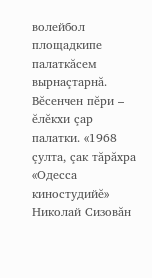волейбол площадкипе палаткăсем вырнаçтарнă. Вĕсенчен пĕри – ĕлĕкхи çар палатки. «1968 çулта, çак тăрăхра «Одесса киностудийĕ» Николай Сизовăн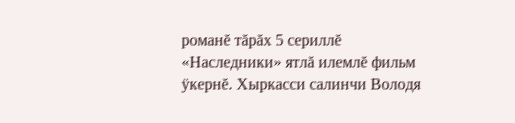романĕ тăрăх 5 сериллĕ «Наследники» ятлă илемлĕ фильм ÿкернĕ. Хыркасси салинчи Володя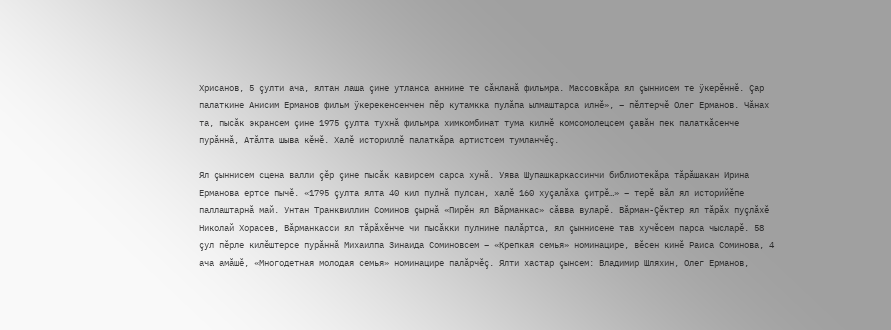Хрисанов, 5 çулти ача, ялтан лаша çине утланса аннине те сăнланă фильмра. Массовкăра ял çыннисем те ÿкерĕннĕ. Çар палаткине Анисим Ерманов фильм ÿкерекенсенчен пĕр кутамкка пулăпа ылмаштарса илнĕ», – пĕлтерчĕ Олег Ерманов. Чăнах та, пысăк экрансем çине 1975 çулта тухнă фильмра химкомбинат тума килнĕ комсомолецсем çавăн пек палаткăсенче пурăннă, Атăлта шыва кĕнĕ. Халĕ историллĕ палаткăра артистсем тумланчĕç.

Ял çыннисем сцена валли çĕр çине пысăк кавирсем сарса хунă. Уява Шупашкаркассинчи библиотекăра тăрăшакан Ирина Ерманова ертсе пычĕ. «1795 çулта ялта 40 кил пулнă пулсан, халĕ 160 хуçалăха çитрĕ…» – терĕ вăл ял историйĕпе паллаштарнă май. Унтан Транквиллин Соминов çырнă «Пирĕн ял Вăрманкас» сăвва вуларĕ. Вăрман-Çĕктер ял тăрăх пуçлăхĕ Николай Хорасев, Вăрманкасси ял тăрăхĕнче чи пысăкки пулнине палăртса, ял çыннисене тав хучĕсем парса чысларĕ. 58 çул пĕрле килĕштерсе пурăннă Михаилпа Зинаида Соминовсем – «Крепкая семья» номинацире, вĕсен кинĕ Раиса Соминова, 4 ача амăшĕ, «Многодетная молодая семья» номинацире палăрчĕç. Ялти хастар çынсем: Владимир Шляхин, Олег Ерманов,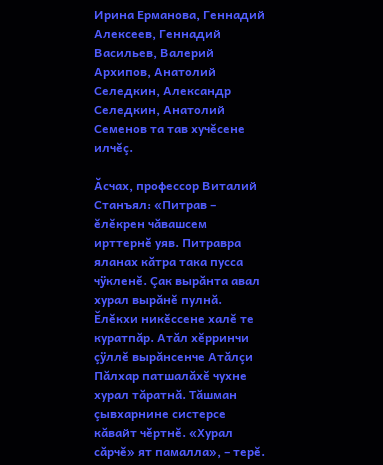Ирина Ерманова, Геннадий Алексеев, Геннадий Васильев, Валерий Архипов, Анатолий Селедкин, Александр Селедкин, Анатолий Семенов та тав хучĕсене илчĕç.

Ăсчах, профессор Виталий Станъял: «Питрав – ĕлĕкрен чăвашсем ирттернĕ уяв. Питравра яланах кăтра така пусса чÿкленĕ. Çак вырăнта авал хурал вырăнĕ пулнă. Ĕлĕкхи никĕссене халĕ те куратпăр. Атăл хĕрринчи çÿллĕ вырăнсенче Атăлçи Пăлхар патшалăхĕ чухне хурал тăратнă. Тăшман çывхарнине систерсе кăвайт чĕртнĕ. «Хурал сăрчĕ» ят памалла», – терĕ.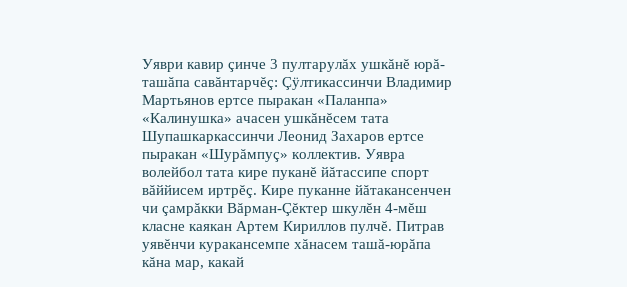Уяври кавир çинче 3 пултарулăх ушкăнĕ юрă-ташăпа савăнтарчĕç: Çÿлтикассинчи Владимир Мартьянов ертсе пыракан «Паланпа» «Калинушка» ачасен ушкăнĕсем тата Шупашкаркассинчи Леонид Захаров ертсе пыракан «Шурăмпуç» коллектив. Уявра волейбол тата кире пуканĕ йăтассипе спорт вăййисем иртрĕç. Кире пуканне йăтакансенчен чи çамрăкки Вăрман-Çĕктер шкулĕн 4-мĕш класне каякан Артем Кириллов пулчĕ. Питрав уявĕнчи куракансемпе хăнасем ташă-юрăпа кăна мар, какай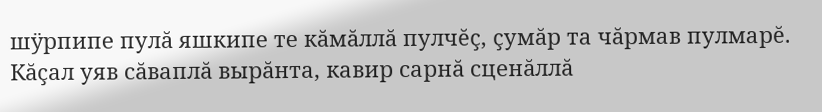шÿрпипе пулă яшкипе те кăмăллă пулчĕç, çумăр та чăрмав пулмарĕ. Кăçал уяв сăваплă вырăнта, кавир сарнă сценăллă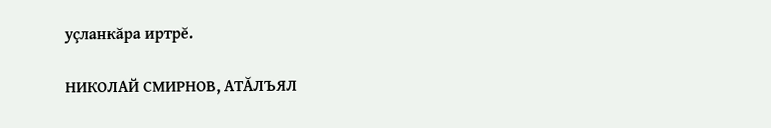уçланкăра иртрĕ.

НИКОЛАЙ СМИРНОВ, АТĂЛЪЯЛ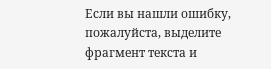Если вы нашли ошибку, пожалуйста, выделите фрагмент текста и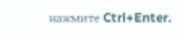нажмите Ctrl+Enter.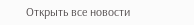Открыть все новости